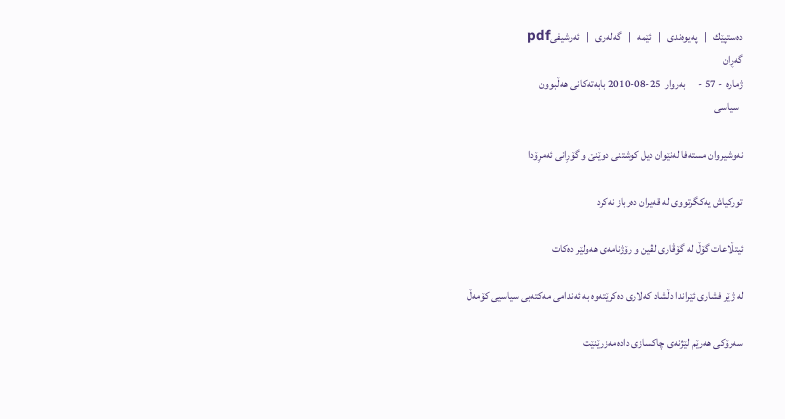ده‌ستپێك   |   په‌یوه‌ندی   |   ئێمه‌   |   گه‌له‌ری   |   ئه‌رشیفیpdf
گه‌ڕان
ژماره‌  - 57 -      به‌روار  25-08-2010 بابه‌ته‌کانی هه‌ڵبوون
  سیاسی

نه‌وشیروان مسته‌فا له‌نێوان دیل كوشتنی دوێنێ و گۆرِانی ئه‌مرِۆدا

توركیاش یه‌كگرتووی له‌ قه‌یران ده‌رباز نه‌كرد

ئیتڵاعات گۆڵ له‌ گۆڤارى لڤین و رۆژنامه‌ى هه‌ولێر ده‌كات

له‌ ژێر فشارى ئێراندا دڵشاد كه‌لارى ده‌كرێته‌وه‌ به‌ ئه‌ندامى مه‌كته‌بى سیاسیى كۆمه‌ڵ

سه‌رۆكى هه‌رێم لێژنه‌ى چاكسازى داده‌مه‌زرێنێت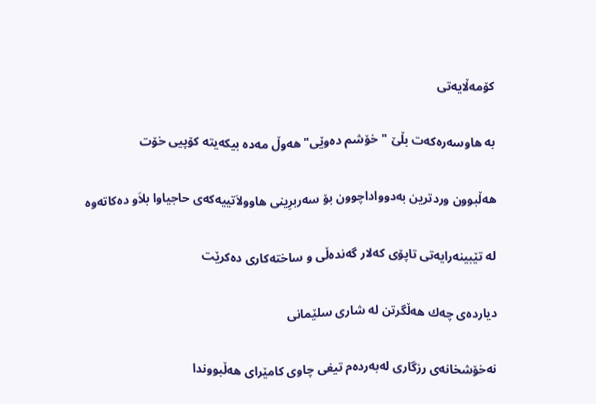کۆمه‌ڵایه‌تی

به‌ هاوسه‌ره‌كه‌ت بڵێ "خۆشم ده‌وێی" هه‌وڵ مه‌ده‌ بیكه‌یته‌ كۆپیی خۆت

هه‌ڵبوون وردترین به‌دوواداچوون بۆ سه‌ربرِینى هاوولاَتییه‌كه‌ى حاجیاوا بلاَو ده‌كاته‌وه‌

له‌ تێبینه‌رایه‌تى تاپۆى كه‌لار گه‌نده‌ڵى و ساخته‌كارى ده‌كرێت

دیارده‌ى چه‌ك هه‌ڵگرتن له‌ شارى سلێمانى

نه‌خۆشخانه‌ی رزگاری له‌به‌رده‌م تیغی چاوی كامێرای هه‌ڵبووندا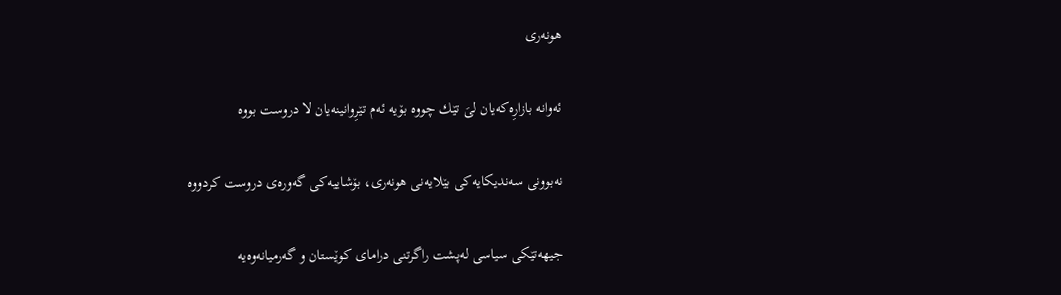هونه‌ری

ئه‌وانه‌ بازارِه‌كه‌یان لىَ تێك چووه‌ بۆیه‌ ئه‌م تێرِوانینه‌یان لا دروست بووه‌

نه‌بوونی سه‌ندیکایه‌کی بێلایه‌نی هونه‌ری، بۆشاییه‌کی گه‌وره‌ی دروست کردووه

جیهه‌تێکی سیاسی له‌پشت راگرتنی درامای کوێستان و گه‌رمیانه‌وه‌یه‌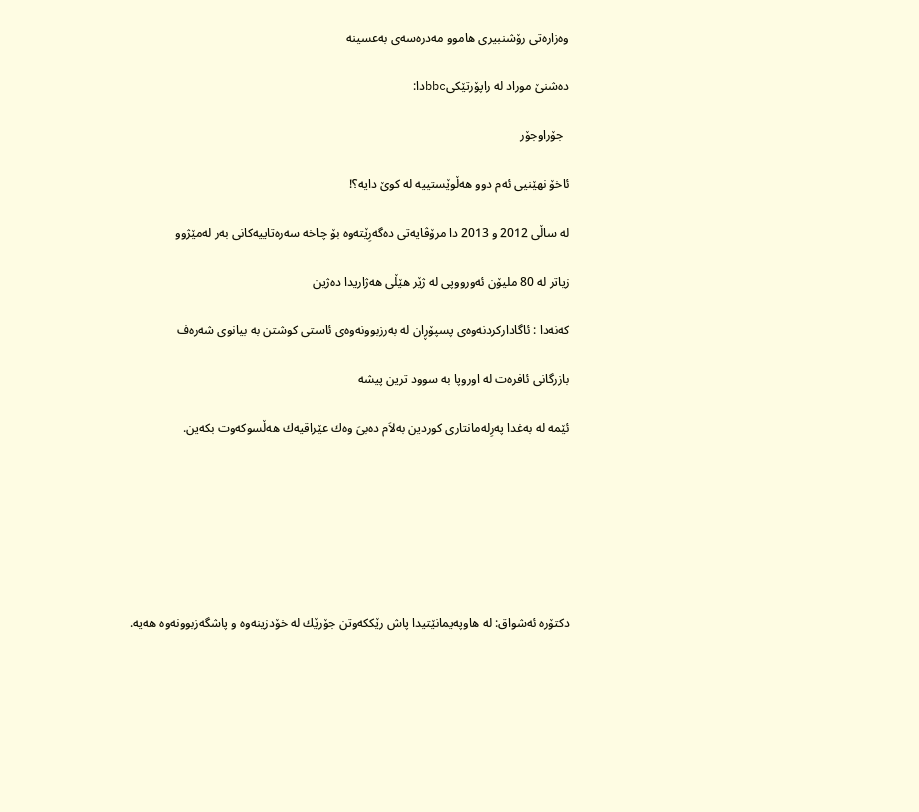وه‌زاره‌تی رۆشنبیری هاموو مه‌دره‌سه‌ی به‌عسینه‌

دەشنێ موراد لە راپۆرتێكیbbcدا:

  جۆراوجۆر

ئاخۆ نهێنیى ئه‌م دوو هه‌ڵوێستییه‌ له‌ كوێ دایه‌؟!

له‌ ساڵى 2012 و 2013 دا مرۆڤایه‌تى ده‌گه‌رِێته‌وه‌ بۆ چاخه‌ سه‌ره‌تاییه‌كانى به‌ر له‌مێژوو

زیاتر له‌ 80 ملیۆن ئه‌ورووپی له‌ ژێر هێڵی هه‌ژاریدا ده‌ژین

که‌نه‌دا : ئاگادارکردنه‌وه‌ی پسپۆڕان له‌ به‌رزبوونه‌وه‌ی ئاستی کوشتن به‌ بیانوی شه‌ره‌ف

بازرگانی ئافره‌ت له‌ اوروپا به‌ سوود ترین پیشه‌

ئێمه‌ له‌ به‌غدا په‌رِله‌مانتارى كوردین به‌لاَم ده‌بىَ وه‌ك عێراقیه‌ك هه‌ڵسوكه‌وت بكه‌ین.







دكتۆره‌ ئه‌شواق: له‌ هاوپه‌یمانێتیدا پاش رێككه‌وتن جۆرێك له‌ خۆدزینه‌وه‌ و پاشگه‌زبوونه‌وه‌ هه‌یه‌.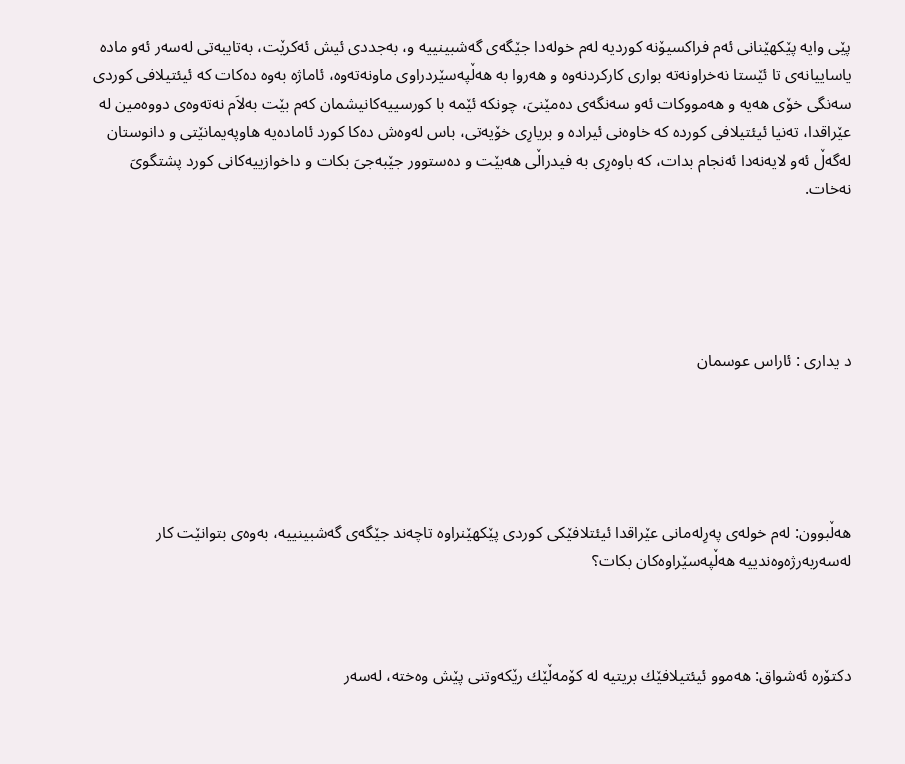پێى وایه‌ پێكهێنانى ئه‌م فراكسیۆنه‌ كوردیه‌ له‌م خوله‌دا جێگه‌ى گه‌شبینییه‌ و، به‌جددى ئیش ئه‌كرێت، به‌تایبه‌تى له‌سه‌ر ئه‌و ماده‌ یاساییانه‌ى تا ئێستا نه‌خراونه‌ته‌ بوارى كاركردنه‌وه‌ و هه‌روا به‌ هه‌ڵپه‌سێردراوى ماونه‌ته‌وه‌، ئاماژه‌ به‌وه‌ ده‌كات كه‌ ئیئتیلافى كوردى سه‌نگى خۆى هه‌یه‌ و هه‌مووكات ئه‌و سه‌نگه‌ى ده‌مێنىَ، چونكه‌ ئێمه‌ با كورسییه‌كانیشمان كه‌م بێت به‌لاَم نه‌ته‌وه‌ى دووه‌مین له‌ عێراقدا، ته‌نیا ئیئتیلافى كورده‌ كه‌ خاوه‌نی ئیراده‌ و بریارِى خۆیه‌تى، باس له‌وه‌ش ده‌كا كورد ئاماده‌یه‌ هاوپه‌یمانێتى و دانوستان له‌گه‌ڵ ئه‌و لایه‌نه‌دا ئه‌نجام بدات، كه‌ باوه‌رِی به‌ فیدراڵى هه‌بێت و ده‌ستوور جێبه‌جىَ بكات و داخوازییه‌كانى كورد پشتگوىَ نه‌خات.





د یدارى : ئاراس عوسمان





هه‌ڵبوون: له‌م خوله‌ى په‌رِله‌مانى عێراقدا ئیئتلافێكى كوردى پێكهێنراوه‌ تاچه‌ند جێگه‌ى گه‌شبینییه‌، به‌وه‌ى بتوانێت كار له‌سه‌ربه‌رژه‌وه‌ندییه‌ هه‌ڵپه‌سێراوه‌كان بكات؟



دكتۆره‌ ئه‌شواق: هه‌موو ئیئتیلافێك بریتیه‌ له‌ كۆمه‌ڵێك رێكه‌وتنى پێش وه‌خته‌، له‌سه‌ر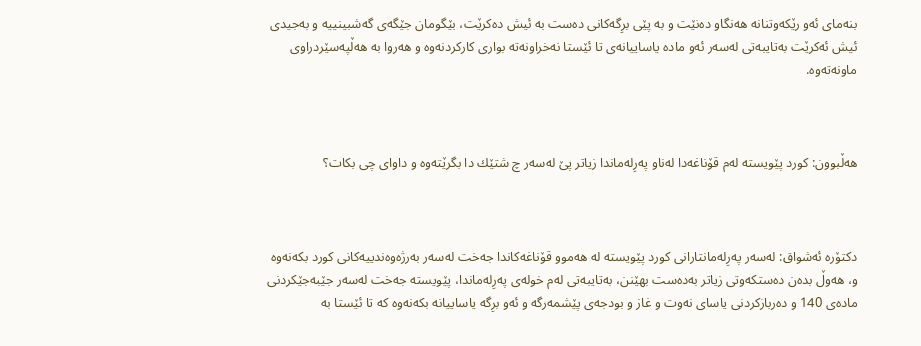بنه‌ماى ئه‌و رێكه‌وتنانه‌ هه‌نگاو ده‌نێت و به‌ پێى برِگه‌كانى ده‌ست به‌ ئیش ده‌كرێت، بێگومان جێگه‌ى گه‌شبینییه‌ و به‌جیدى ئیش ئه‌كرێت به‌تایبه‌تى له‌سه‌ر ئه‌و ماده‌ یاساییانه‌ى تا ئێستا نه‌خراونه‌ته‌ بوارى كاركردنه‌وه‌ و هه‌روا به‌ هه‌ڵپه‌سێردراوى ماونه‌ته‌وه‌.



هه‌ڵبوون: كورد پێویسته‌ له‌م قۆناغه‌دا له‌ناو په‌رِله‌ماندا زیاتر پێ له‌سه‌ر چ شتێك دا بگرێته‌وه‌ و داوای چی بكات؟



دكتۆره‌ ئه‌شواق: له‌سه‌ر په‌رِله‌مانتارانى كورد پێویسته‌ له‌ هه‌موو قۆناغه‌كاندا جه‌خت له‌سه‌ر به‌رژه‌وه‌ندییه‌كانى كورد بكه‌نه‌وه‌ و، هه‌وڵ بده‌ن ده‌ستكه‌وتى زیاتر به‌ده‌ست بهێنن، به‌تایبه‌تى له‌م خوله‌ى په‌رِله‌ماندا، پێویسته‌ جه‌خت له‌سه‌ر جێبه‌جێكردنى ماده‌ى 140 و ده‌ربازكردنى یاساى نه‌وت و غاز و بودجه‌ى پێشمه‌رگه‌ و ئه‌و برِگه‌ یاساییانه‌ بكه‌نه‌وه‌ كه‌ تا ئێستا به‌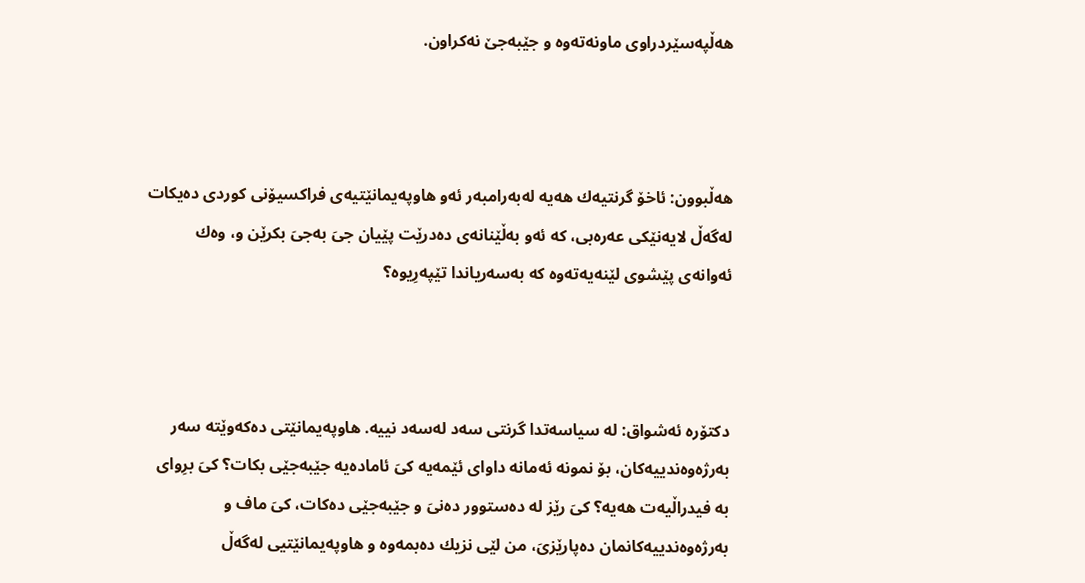هه‌ڵپه‌سێردراوى ماونه‌ته‌وه‌ و جێبه‌جێ نه‌كراون.



هه‌ڵبوون: ئاخۆ گرنتیه‌ك هه‌یه‌ له‌به‌رامبه‌ر ئه‌و هاوپه‌یمانێتیه‌ى فراكسیۆنى كوردى ده‌یكات له‌گه‌ڵ لایه‌نێكى عه‌ره‌بى، كه‌ ئه‌و به‌ڵێنانه‌ى ده‌درێت پێیان جىَ به‌جىَ بكرێن و، وه‌ك ئه‌وانه‌ى پێشوى لێنه‌یه‌ته‌وه‌ كه‌ به‌سه‌ریاندا تێپه‌رِیوه‌؟



دكتۆره‌ ئه‌شواق: له‌ سیاسه‌تدا گرنتى سه‌د له‌سه‌د نییه‌. هاوپه‌یمانێتى ده‌كه‌وێته‌ سه‌ر به‌رژه‌وه‌ندییه‌كان، بۆ نمونه‌ ئه‌مانه‌ داواى ئێمه‌یه‌ كىَ ئاماده‌یه‌ جێبه‌جێى بكات؟ كىَ برِواى به‌ فیدراڵیه‌ت هه‌یه‌؟ كىَ رێز له‌ ده‌ستوور ده‌نىَ و جێبه‌جێى ده‌كات، كىَ ماف و به‌رژه‌وه‌ندییه‌كانمان ده‌پارێزىَ، من لێى نزیك ده‌بمه‌وه‌ و هاوپه‌یمانێتیى له‌گه‌ڵ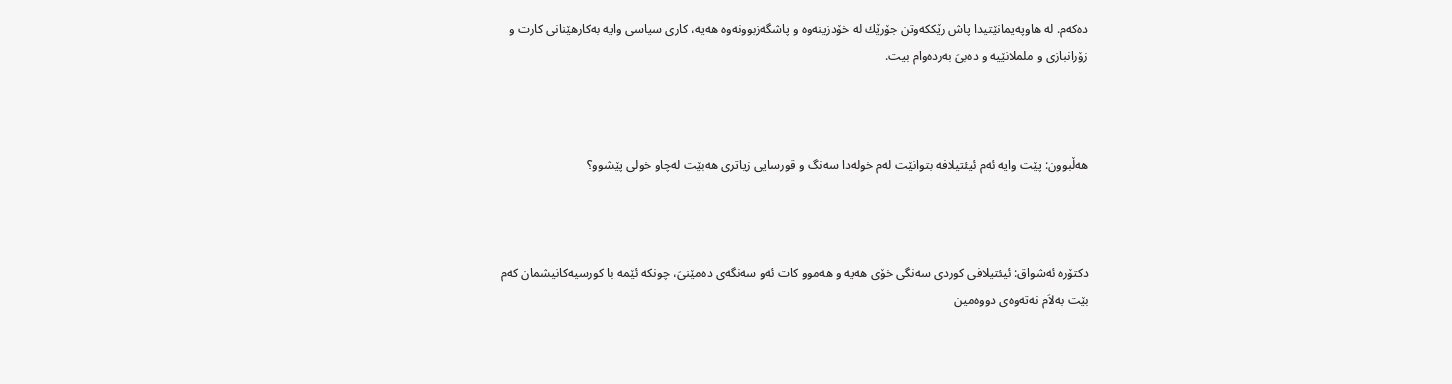ده‌كه‌م. له‌ هاوپه‌یمانێتیدا پاش رێككه‌وتن جۆرێك له‌ خۆدزینه‌وه‌ و پاشگه‌زبوونه‌وه‌ هه‌یه‌، كارى سیاسى وایه‌ به‌كارهێنانى كارت و زۆرانبازى و ململانێیه‌ و ده‌بىَ به‌رده‌وام بیت.



هه‌ڵبوون: پێت وایه‌ ئه‌م ئیئتیلافه‌ بتوانێت له‌م خوله‌دا سه‌نگ و قورسایى زیاترى هه‌بێت له‌چاو خولى پێشوو؟



دكتۆره‌ ئه‌شواق: ئیئتیلافى كوردى سه‌نگى خۆى هه‌یه‌ و هه‌موو كات ئه‌و سه‌نگه‌ى ده‌مێنىَ، چونكه‌ ئێمه‌ با كورسیه‌كانیشمان كه‌م بێت به‌لاَم نه‌ته‌وه‌ى دووه‌مین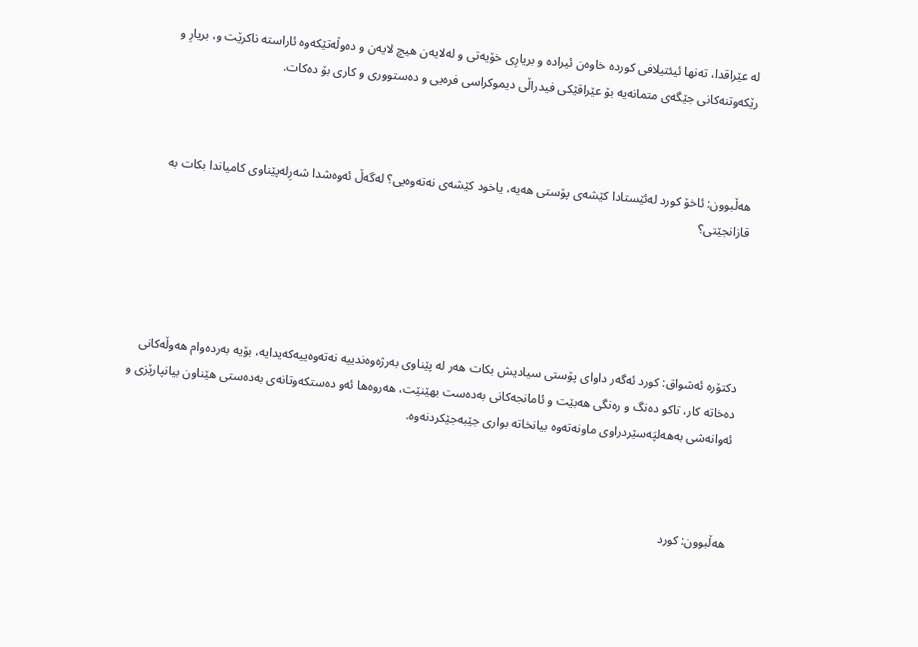له‌ عێراقدا، ته‌نها ئیئتیلافى كورده‌ خاوه‌ن ئیراده‌ و بریارِى خۆیه‌تى و له‌لایه‌ن هیچ لایه‌ن و ده‌وڵه‌تێكه‌وه‌ ئاراسته‌ ناكرێت و، بریارِ و رێكه‌وتنه‌كانى جێگه‌ى متمانه‌یه‌ بۆ عێراقێكى فیدراڵى دیموكراسى فره‌یى و ده‌ستوورى و كارى بۆ ده‌كات.



هه‌ڵبوون: ئاخۆ كورد له‌ئێستادا كێشه‌ى پۆستى هه‌یه‌، یاخود كێشه‌ى نه‌ته‌وه‌یى؟ له‌گه‌ڵ ئه‌وه‌شدا شه‌رِله‌پێناوى كامیاندا بكات به‌ قازانجێتی؟





دكتۆره‌ ئه‌شواق: كورد ئه‌گه‌ر داواى پۆستى سیادیش بكات هه‌ر له‌ پێناوى به‌رژه‌وه‌ندییه‌ نه‌ته‌وه‌ییه‌كه‌یدایه‌، بۆیه‌ به‌رده‌وام هه‌وڵه‌كانى ده‌خاته‌ كار، تاكو ده‌نگ و ره‌نگى هه‌بێت و ئامانجه‌كانى به‌ده‌ست بهێنێت، هه‌روه‌ها ئه‌و ده‌ستكه‌وتانه‌ى به‌ده‌ستى هێناون بیانپارێزى و ئه‌وانه‌شى به‌هه‌لپَه‌سێردراوى ماونه‌ته‌وه‌ بیانخاته‌ بوارى جێبه‌جێكردنه‌وه‌.



هه‌ڵبوون: كورد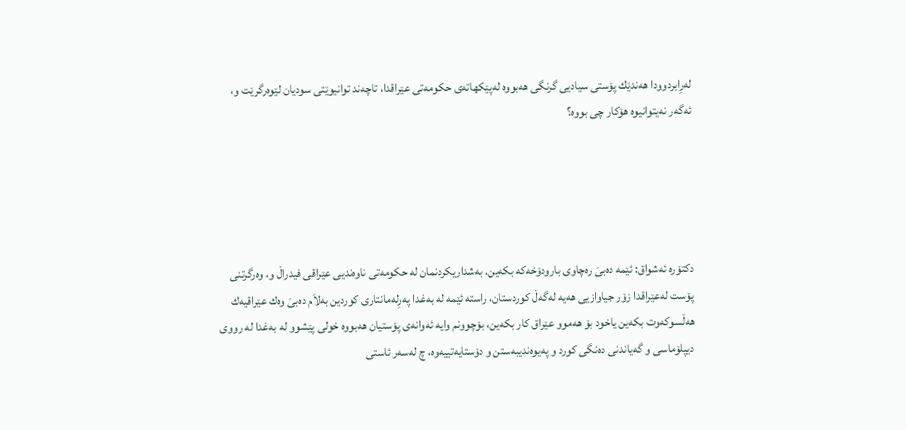له‌رِابردوودا هه‌ندێك پۆستى سیادیى گرنگى هه‌بووه‌ له‌پێكهاته‌ى حكومه‌تى عێراقدا، تاچه‌ند توانیوێتى سودیان لێوه‌رگرێت و، ئه‌گه‌ر نه‌یتوانیوه‌ هۆكار چى بووه‌؟





دكتۆره‌ ئه‌شواق: ئێمه‌ ده‌بىَ ره‌چاوى بارودۆخه‌كه‌ بكه‌ین. به‌شداریكردنمان له‌ حكومه‌تى ناوه‌ندیى عێراقى فیدراڵ و، وه‌رگرتنى پۆست له‌عێراقدا زۆر جیاوازیى هه‌یه‌ له‌گه‌ڵ كوردستان، راسته‌ ئێمه‌ له‌ به‌غدا په‌رِله‌مانتارى كوردین به‌لاَم ده‌بىَ وه‌ك عێراقیه‌ك هه‌ڵسوكه‌وت بكه‌ین یاخود بۆ هه‌موو عێراق كار بكه‌ین، بۆچوونم وایه‌ ئه‌وانه‌ى پۆستیان هه‌بووه‌ خولى پێشوو له‌ به‌غدا له‌ رووى دیپلۆماسى و گه‌یاندنى ده‌نگى كورد و په‌یوه‌ندیبه‌ستن و دۆستایه‌تییه‌وه‌، چ له‌سه‌ر ئاستى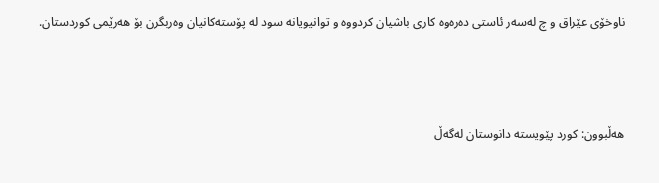ناوخۆى عێراق و چ له‌سه‌ر ئاستى ده‌ره‌وه‌ كارى باشیان كردووه‌ و توانیویانه‌ سود له‌ پۆسته‌كانیان وه‌ربگرن بۆ هه‌رێمى كوردستان.



هه‌ڵبوون: كورد پێویسته‌ دانوستان له‌گه‌ڵ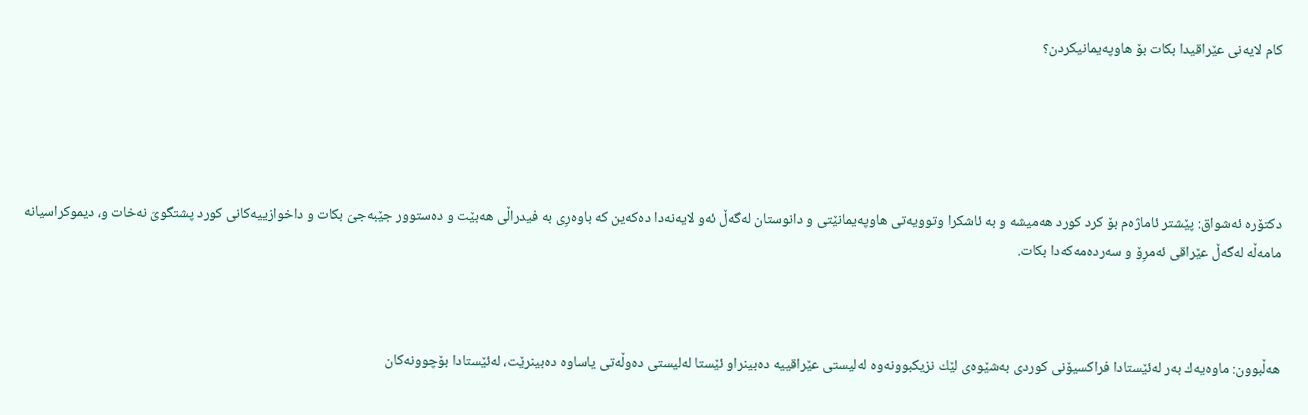كام لایه‌نى عێراقیدا بكات بۆ هاوپه‌یمانیكردن؟





دكتۆره‌ ئه‌شواق: پێشتر ئاماژه‌م بۆ كرد كورد هه‌میشه‌ و به‌ ئاشكرا وتوویه‌تى هاوپه‌یمانێتى و دانوستان له‌گه‌ڵ ئه‌و لایه‌نه‌دا ده‌كه‌ین كه‌ باوه‌رِى به‌ فیدراڵى هه‌بێت و ده‌ستوور جێبه‌جىَ بكات و داخوازییه‌كانى كورد پشتگوىَ نه‌خات و، دیموكراسیانه‌ مامه‌ڵه‌ له‌گه‌ڵ عێراقى ئه‌مرِۆ و سه‌رده‌مه‌كه‌دا بكات.



هه‌ڵبوون: ماوه‌یه‌ك به‌ر له‌ئێستادا فراكسیۆنى كوردی به‌شێوه‌ى لێك نزیكبوونه‌وه‌ له‌لیستى عێراقییه‌ ده‌بینراو ئێستا له‌لیستى ده‌وڵه‌تى یاساوه‌ ده‌بینرێت، له‌ئێستادا بۆچوونه‌كان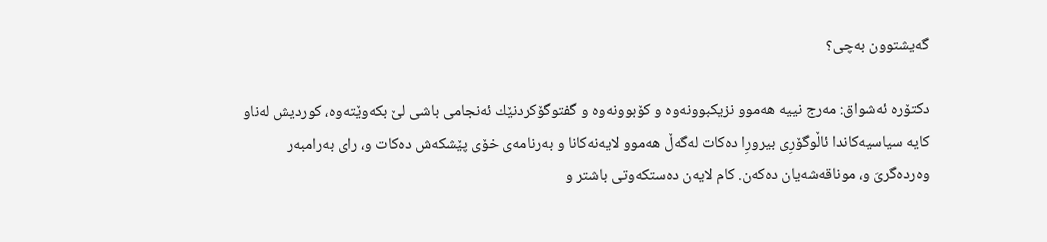گه‌یشتوون به‌چى؟

دكتۆره‌ ئه‌شواق: مه‌رج نییه‌ هه‌موو نزیكبوونه‌وه‌ و كۆبوونه‌وه‌ و گفتوگۆكردنێك ئه‌نجامى باشى لێ بكه‌وێته‌وه‌، كوردیش له‌ناو كایه‌ سیاسیه‌كاندا ئاڵوگۆرِى بیرورِا ده‌كات له‌گه‌ڵ هه‌موو لایه‌نه‌كانا و به‌رنامه‌ى خۆى پێشكه‌ش ده‌كات و، راى به‌رامبه‌ر وه‌رده‌گرىَ و، موناقه‌شه‌یان ده‌كه‌ن. كام لایه‌ن ده‌ستكه‌وتى باشتر و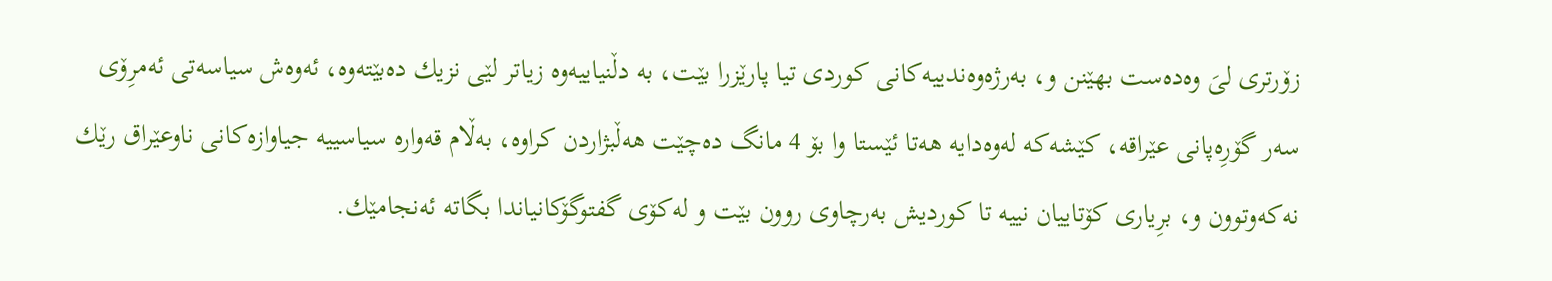زۆرترى لىَ وه‌ده‌ست بهێنن و، به‌رژه‌وه‌ندییه‌كانى كوردى تیا پارێزرا بێت، به‌ دڵنیاییه‌وه‌ زیاتر لێى نزیك ده‌بێته‌وه‌، ئه‌وه‌ش سیاسه‌تى ئه‌مرِۆى سه‌ر گۆرِه‌پانى عێراقه‌، كێشه‌كه‌ له‌وه‌دایه‌ هه‌تا ئێستا وا بۆ 4 مانگ ده‌چێت هه‌ڵبژاردن كراوه‌، به‌ڵام قه‌واره‌ سیاسییه‌ جیاوازه‌كانى ناوعێراق رێك نه‌كه‌وتوون و، برِیارى كۆتاییان نییه‌ تا كوردیش به‌رچاوى روون بێت و له‌كۆى گفتوگۆكانیاندا بگاته‌ ئه‌نجامێك.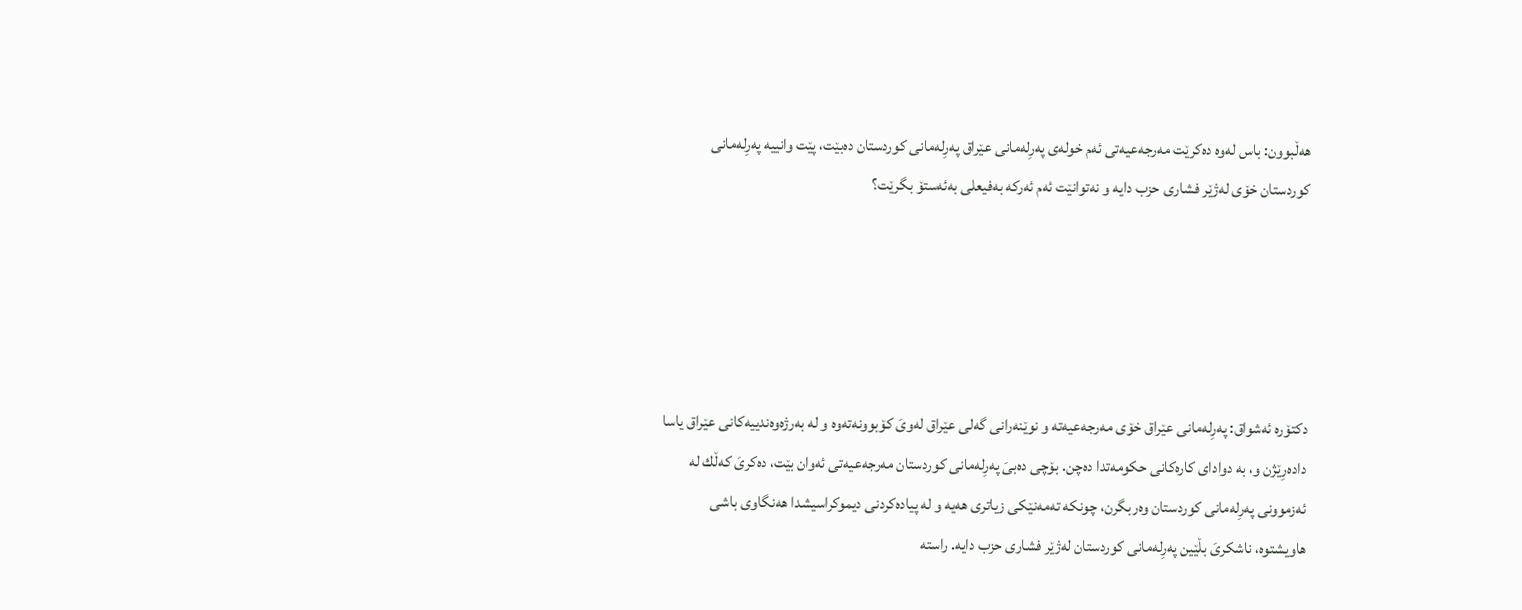هه‌ڵبوون: باس له‌وه‌ ده‌كرێت مه‌رجه‌عیه‌تى ئه‌م خوله‌ى په‌رِله‌مانى عێراق په‌رِله‌مانى كوردستان ده‌بێت، پێت وانییه‌ په‌رِله‌مانى كوردستان خۆى له‌ژێر فشارى حزب دایه‌ و نه‌توانێت ئه‌م ئه‌ركه‌ به‌فیعلى به‌ئه‌ستۆ بگرێت؟





دكتۆره‌ ئه‌شواق: په‌رِله‌مانى عێراق خۆى مه‌رجه‌عیه‌ته‌ و نوێنه‌رانى گه‌لى عێراق له‌وىَ كۆبوونه‌ته‌وه‌ و له‌ به‌رژه‌وه‌ندییه‌كانى عێراق یاسا داده‌رِێژن و، به‌ دوادای كاره‌كانى حكومه‌تدا ده‌چن. بۆچى ده‌بىَ په‌رِله‌مانى كوردستان مه‌رجه‌عیه‌تى ئه‌وان بێت، ده‌كرىَ كه‌ڵك له‌ ئه‌زموونى په‌رِله‌مانى كوردستان وه‌ربگرن، چونكه‌ ته‌مه‌نێكى زیاترى هه‌یه‌ و له‌ پیاده‌كردنى دیموكراسیشدا هه‌نگاوى باشى هاویشتوه‌، ناشكرىَ بڵێین په‌رِله‌مانى كوردستان له‌ژێر فشارى حزب دایه‌. راسته‌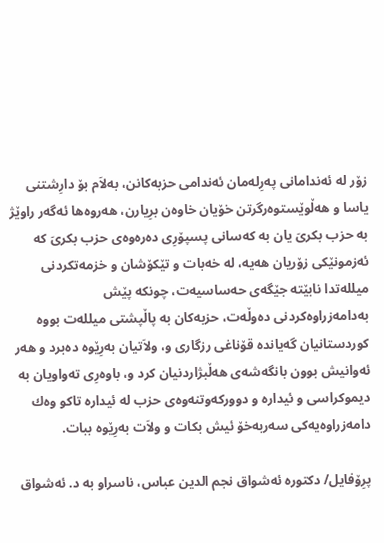زۆر له‌ ئه‌ندامانى په‌رِله‌مان ئه‌ندامى حزبه‌كانن، به‌لاَم بۆ دارِشتنى یاسا و هه‌ڵوێستوه‌رگرتن خۆیان خاوه‌ن برِیارن، هه‌روه‌ها ئه‌گه‌ر راوێژ به‌ حزب بكرىَ یان به‌ كه‌سانى پسپۆرِى ده‌ره‌وه‌ى حزب بكرىَ كه‌ ئه‌زمونێكى زۆریان هه‌یه‌، له‌ خه‌بات و تێكۆشان و خزمه‌تكردنى میلله‌تدا نابێته‌ جێگه‌ى حه‌ساسیه‌ت، چونكه‌ پێش به‌دامه‌زراوه‌كردنى ده‌وڵه‌ت، حزبه‌كان به‌ پاڵپشتى میلله‌ت بووه‌ كوردستانیان گه‌یانده‌ قۆناغى رزگارى و، ولاَتیان به‌رِێوه‌ ده‌برد و هه‌ر ئه‌وانیش بوون بانگه‌شه‌ى هه‌ڵبژاردنیان كرد و، باوه‌رِى ته‌واویان به‌ دیموكراسى و ئیداره‌ و دووركه‌وتنه‌وه‌ى حزب له‌ ئیداره‌ تاكو وه‌ك دامه‌زراوه‌یه‌كى سه‌ربه‌خۆ ئیش بكات و ولاَت به‌رِێوه‌ ببات.

پرِۆفایل/ دكتوره‌ ئه‌شواق نجم الدین عباس، ناسراو به‌ د. ئه‌شواق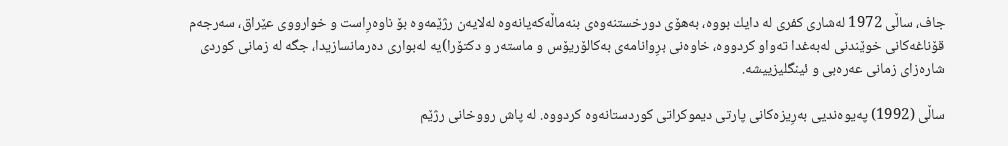جاف، ساڵى 1972 له‌شارى كفرى له‌ دایك بووه‌، به‌هۆى دورخستنه‌وه‌ى بنه‌ماڵه‌كه‌یانه‌وه‌ له‌لایه‌ن رژێمه‌وه‌ بۆ ناوه‌رِاست و خوارووى عێراق، سه‌رجه‌م قۆناغه‌كانى خوێندنى له‌به‌غدا ته‌واو كردووه‌، خاوه‌نى برِوانامه‌ى به‌كالۆریۆس و ماسته‌ر و دكتۆرا)یه‌ له‌بوارى ده‌رمانسازیدا، جگه‌ له‌ زمانى كوردى شاره‌زاى زمانى عه‌ره‌بى و ئینگلیزییشه‌.

ساڵى (1992) په‌یوه‌ندیی به‌رِیزه‌كانى پارتى دیموكراتى كوردستانه‌وه‌ كردووه‌. له‌ پاش رووخانى رژێم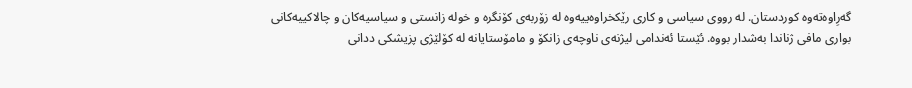گه‌رِاوه‌ته‌وه‌ كوردستان. له‌ رووى سیاسی و كارى رێكخراوه‌ییه‌وه‌ له‌ زۆربه‌ی كۆنگره‌ و خوله‌ زانستى و سیاسیه‌كان و چالاكییه‌كانی بواری مافى ژناندا به‌شدار بووه‌. ئێستا ئه‌ندامى لیژنه‌ى ناوچه‌ى زانكۆ و مامۆستایانه‌ له‌ كۆلێژى پزیشكى ددانی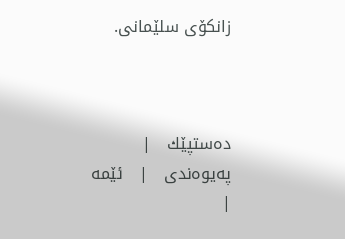زانكۆى سلێمانى.



ده‌ستپێك   |   په‌یوه‌ندی   |   ئێمه‌   |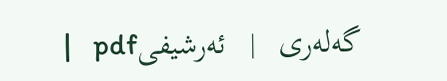گه‌له‌ری   |   ئه‌رشیفیpdf   |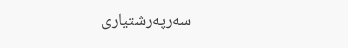سه‌رپه‌رشتیاری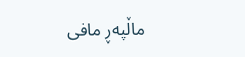ماڵپه‌ڕ مافی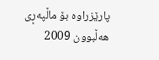پارێزراوه‌ بۆ ماڵپه‌ڕی هه‌ڵبوون 2009